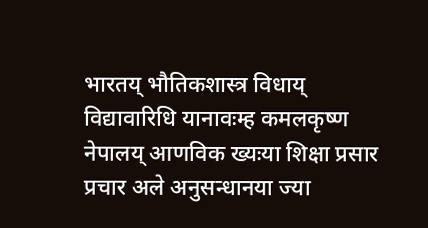भारतय् भौतिकशास्त्र विधाय् विद्यावारिधि यानावःम्ह कमलकृष्ण नेपालय् आणविक ख्यःया शिक्षा प्रसार प्रचार अले अनुसन्धानया ज्या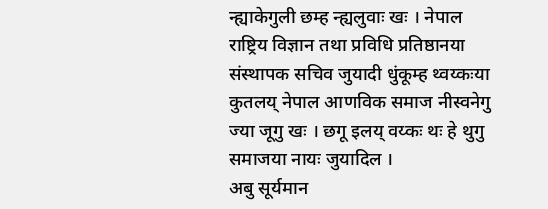न्ह्याकेगुली छम्ह न्ह्यलुवाः खः । नेपाल राष्ट्रिय विज्ञान तथा प्रविधि प्रतिष्ठानया संस्थापक सचिव जुयादी धुंकूम्ह थ्वय्कःया कुतलय् नेपाल आणविक समाज नीस्वनेगु ज्या जूगु खः । छगू इलय् वय्कः थः हे थुगु समाजया नायः जुयादिल ।
अबु सूर्यमान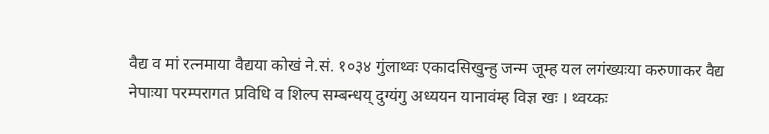वैद्य व मां रत्नमाया वैद्यया कोखं ने.सं. १०३४ गुंलाथ्वः एकादसिखुन्हु जन्म जूम्ह यल लगंख्यःया करुणाकर वैद्य नेपाःया परम्परागत प्रविधि व शिल्प सम्बन्धय् दुग्यंगु अध्ययन यानावंम्ह विज्ञ खः । थ्वय्कः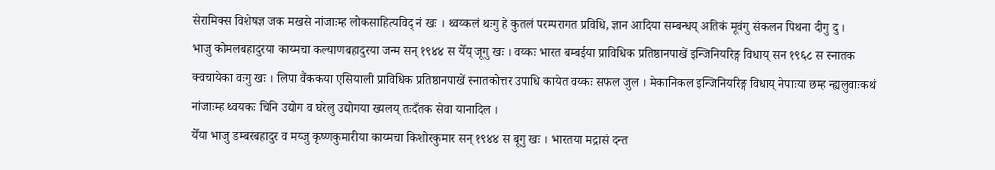सेरामिक्स विशेषज्ञ जक मखसे नांजाःम्ह लोकसाहित्यविद् नं खः । थ्वय्कलं थःगु हे कुतलं परम्परागत प्रविधि, ज्ञान आदिया सम्बन्धय् अतिकं मूवंगु संकलन पिथना दीगु दु ।
भाजु कोमलबहादुरया काय्मचा कल्याणबहादुरया जन्म सन् १९४४ स येँय् जूगु खः । वय्कः भारत बम्बईया प्राविधिक प्रतिष्ठानपाखें इन्जिनियरिङ्ग विधाय् सन १९६८ स स्नातक क्वचायेका वःगु खः । लिपा वैंककया एसियाली प्राविधिक प्रतिष्ठानपाखें स्नातकोत्तर उपाधि कायेत वय्कः सफल जुल । मेकानिकल इन्जिनियरिङ्ग विधाय् नेपाःया छम्ह न्ह्यलुवाःकथं नांजाःम्ह थ्वयकः चिनि उद्योग व घरेलु उद्योगया ख्यलय् तःदँतक सेवा यानादिल ।
येँया भाजु डम्बरबहादुर व मय्जु कृष्णकुमारीया काय्मचा किशोरकुमार सन् १९४४ स बूगु खः । भारतया मद्रासं दन्त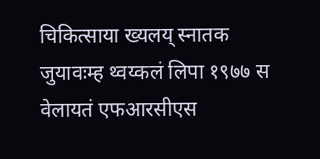चिकित्साया ख्यलय् स्नातक जुयावःम्ह थ्वय्कलं लिपा १९७७ स वेलायतं एफआरसीएस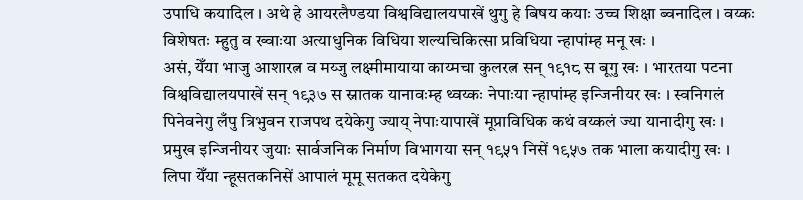उपाधि कयादिल । अथे हे आयरलैण्डया विश्वविद्यालयपाखें थुगु हे बिषय कयाः उच्च शिक्षा ब्वनादिल । वय्कः विशेषतः म्हुतु व ख्वाःया अत्याधुनिक विधिया शल्यचिकित्सा प्रविधिया न्हापांम्ह मनू खः ।
असं, येँया भाजु आशारत्न व मय्जु लक्ष्मीमायाया काय्मचा कुलरत्न सन् १९१८ स बूगु खः । भारतया पटना विश्वविद्यालयपाखें सन् १९३७ स स्नातक यानावःम्ह थ्वय्कः नेपाःया न्हापांम्ह इन्जिनीयर खः । स्वनिगलं पिनेवनेगु लँपु त्रिभुवन राजपथ दयेकेगु ज्याय् नेपाःयापाखें मूप्राविधिक कथं वय्कलं ज्या यानादीगु खः । प्रमुख इन्जिनीयर जुयाः सार्वजनिक निर्माण विभागया सन् १९५१ निसें १९५७ तक भाला कयादीगु खः । लिपा येँया न्हूसतकनिसें आपालं मूमू सतकत दयेकेगु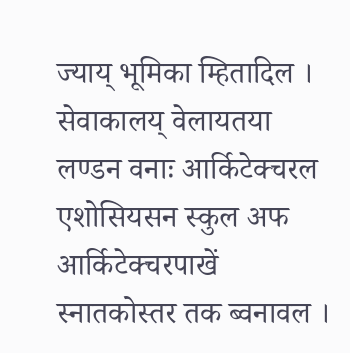ज्याय् भूमिका म्हितादिल । सेवाकालय् वेलायतया लण्डन वनाः आर्किटेक्चरल एशोसियसन स्कुल अफ आर्किटेक्चरपाखें स्नातकोस्तर तक ब्वनावल ।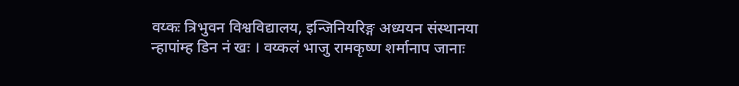वय्कः त्रिभुवन विश्वविद्यालय, इन्जिनियरिङ्ग अध्ययन संस्थानया न्हापांम्ह डिन नं खः । वय्कलं भाजु रामकृष्ण शर्मानाप जानाः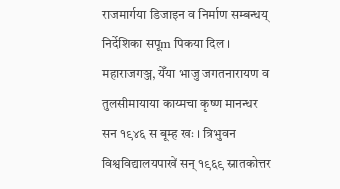राजमार्गया डिजाइन व निर्माण सम्बन्धय् निर्देशिका सपूm पिकया दिल ।
महाराजगञ्ज, येँया भाजु जगतनारायण व तुलसीमायाया काय्मचा कृष्ण मानन्धर सन १९४६ स बूम्ह खः । त्रिभुवन विश्वविद्यालयपाखें सन् १९६९ स्नातकोत्तर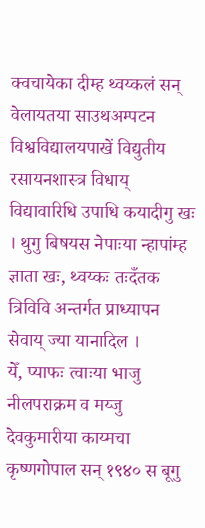क्वचायेका दीम्ह थ्वय्कलं सन् वेलायतया साउथअम्पटन विश्वविद्यालयपाखें विद्युतीय रसायनशास्त्र विधाय् विद्यावारिधि उपाधि कयादीगु खः । थुगु बिषयस नेपाःया न्हापांम्ह ज्ञाता खः, थ्वय्कः तःदँतक त्रिविवि अन्तर्गत प्राध्यापन सेवाय् ज्या यानादिल ।
येँ, प्याफः त्वाःया भाजु नीलपराक्रम व मय्जु देवकुमारीया काय्मचा कृष्णगोपाल सन् १९४० स बूगु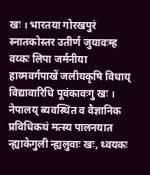खः । भारतया गोरखपुरं स्नातकोस्तर उतीर्ण जुयावःम्ह वय्कः लिपा जर्मनीया हाय्मवर्गपाखें जलीयकृषि विधाय् विद्यावारिधि पूवंकावःगु खः । नेपालय् ब्यवस्थित व वैज्ञानिक प्रविधिकथं मत्स्य पालनयात न्ह्याकेगुली न्ह्यलुवाः खः, थ्वयकः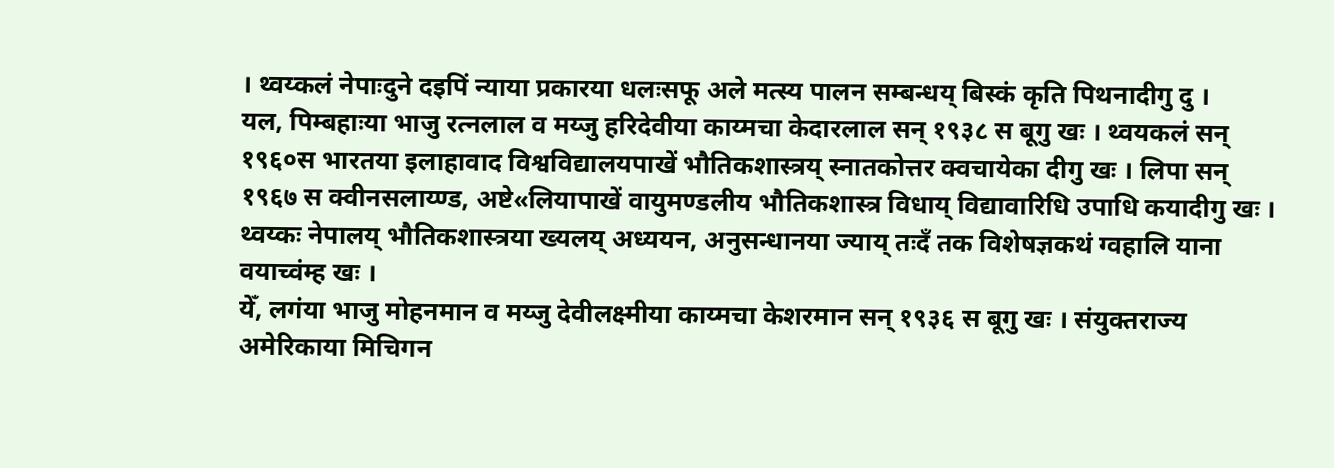। थ्वय्कलं नेपाःदुने दइपिं न्याया प्रकारया धलःसफू अले मत्स्य पालन सम्बन्धय् बिस्कं कृति पिथनादीगु दु ।
यल, पिम्बहाःया भाजु रत्नलाल व मय्जु हरिदेवीया काय्मचा केदारलाल सन् १९३८ स बूगु खः । थ्वयकलं सन् १९६०स भारतया इलाहावाद विश्वविद्यालयपाखें भौतिकशास्त्रय् स्नातकोत्तर क्वचायेका दीगु खः । लिपा सन् १९६७ स क्वीनसलाय्ण्ड, अष्टे«लियापाखें वायुमण्डलीय भौतिकशास्त्र विधाय् विद्यावारिधि उपाधि कयादीगु खः । थ्वय्कः नेपालय् भौतिकशास्त्रया ख्यलय् अध्ययन, अनुसन्धानया ज्याय् तःदँ तक विशेषज्ञकथं ग्वहालि याना वयाच्वंम्ह खः ।
येँ, लगंया भाजु मोहनमान व मय्जु देवीलक्ष्मीया काय्मचा केशरमान सन् १९३६ स बूगु खः । संयुक्तराज्य अमेरिकाया मिचिगन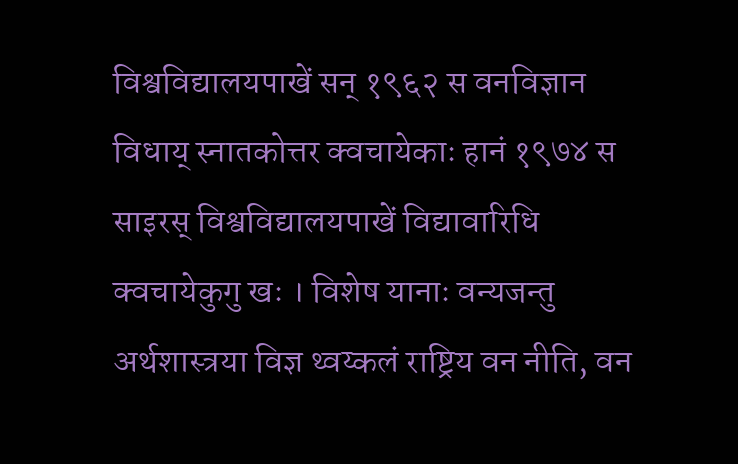विश्वविद्यालयपाखें सन् १९६२ स वनविज्ञान विधाय् स्नातकोत्तर क्वचायेकाः हानं १९७४ स साइरस् विश्वविद्यालयपाखें विद्यावारिधि क्वचायेकुगु खः । विशेष यानाः वन्यजन्तु अर्थशास्त्रया विज्ञ थ्वय्कलं राष्ट्रिय वन नीति, वन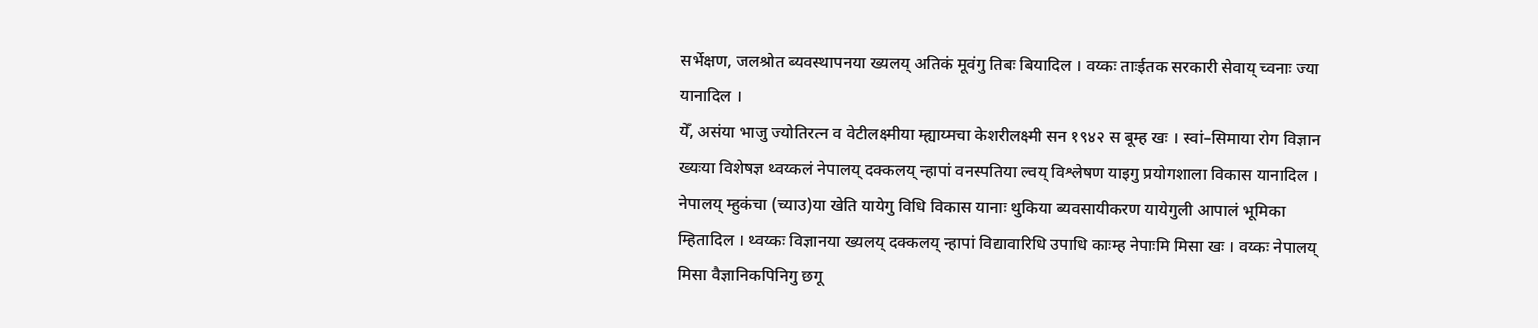सर्भेक्षण, जलश्रोत ब्यवस्थापनया ख्यलय् अतिकं मूवंगु तिबः बियादिल । वय्कः ताःईतक सरकारी सेवाय् च्वनाः ज्या यानादिल ।
येँ, असंया भाजु ज्योतिरत्न व वेटीलक्ष्मीया म्ह्याय्मचा केशरीलक्ष्मी सन १९४२ स बूम्ह खः । स्वां–सिमाया रोग विज्ञान ख्यःया विशेषज्ञ थ्वय्कलं नेपालय् दक्कलय् न्हापां वनस्पतिया ल्वय् विश्लेषण याइगु प्रयोगशाला विकास यानादिल । नेपालय् म्हुकंचा (च्याउ)या खेति यायेगु विधि विकास यानाः थुकिया ब्यवसायीकरण यायेगुली आपालं भूमिका म्हितादिल । थ्वय्कः विज्ञानया ख्यलय् दक्कलय् न्हापां विद्यावारिधि उपाधि काःम्ह नेपाःमि मिसा खः । वय्कः नेपालय् मिसा वैज्ञानिकपिनिगु छगू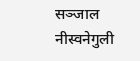सञ्जाल नीस्वनेगुली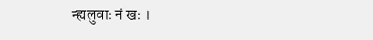न्ह्यलुवाः नं खः ।